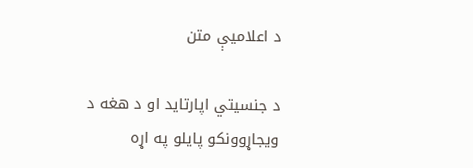د اعلامیې متن

د جنسیتي اپارتاید او د هغه د ویجاړوونکو پایلو په اړه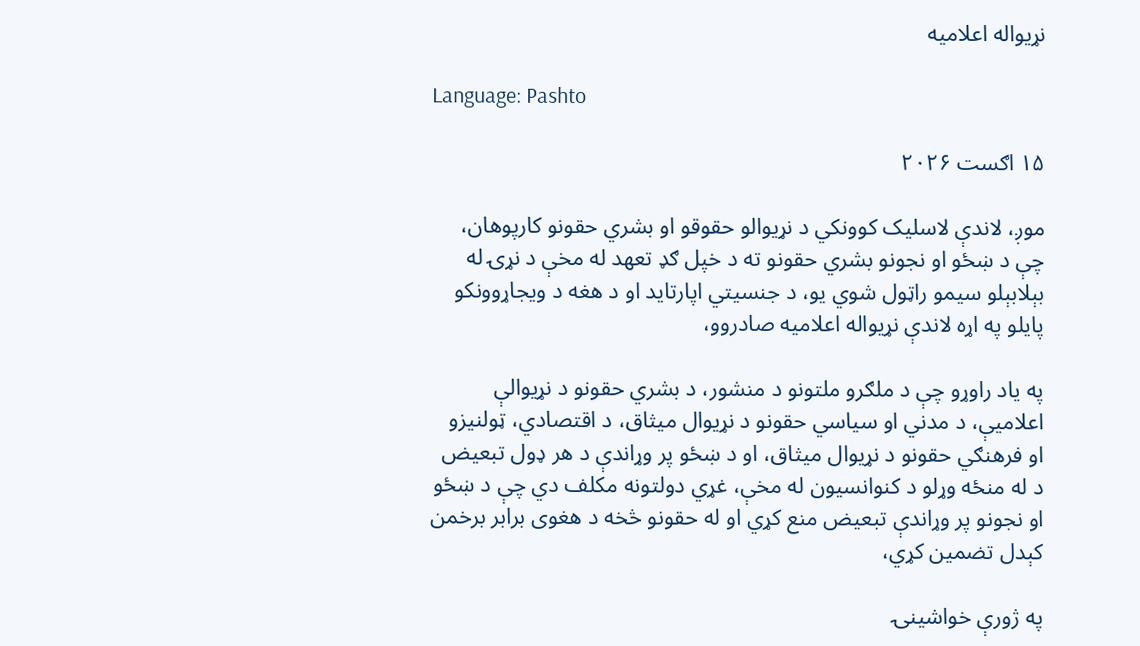نړیواله اعلامیه

Language: Pashto

۱۵ اګست ۲۰۲۶

موږ، لاندې لاسلیک کوونکي د نړیوالو حقوقو او بشري حقونو کارپوهان، چې د ښځو او نجونو بشري حقونو ته د خپل ګډ تعهد له مخې د نړۍ له بېلابېلو سیمو راټول شوي یو، د جنسیتي اپارتاید او د هغه د ویجاړوونکو پایلو په اړه لاندې نړیواله اعلامیه صادروو،

په یاد راوړو چې د ملګرو ملتونو د منشور، د بشري حقونو د نړیوالې اعلامیې، د مدني او سیاسي حقونو د نړیوال میثاق، د اقتصادي، ټولنیزو او فرهنګي حقونو د نړیوال میثاق، او د ښځو پر وړاندې د هر ډول تبعیض د له منځه وړلو د کنوانسیون له مخې، غړي دولتونه مکلف دي چې د ښځو او نجونو پر وړاندې تبعیض منع کړي او له حقونو څخه د هغوی برابر برخمن کېدل تضمین کړي،

په ژورې خواشینۍ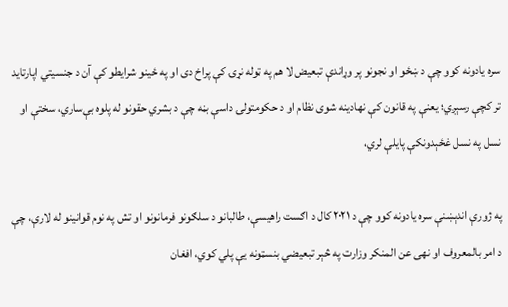سره یادونه کوو چې د ښځو او نجونو پر وړاندې تبعیض لا هم په ټوله نړۍ کې پراخ دی او په ځینو شرایطو کې آن د جنسیتي اپارتاید تر کچې رسېږي؛ یعنې په قانون کې نهادینه شوی نظام او د حکومتولۍ داسې بڼه چې د بشري حقونو له پلوه بې‌ساري، سختې او نسل په نسل غځېدونکې پایلې لري،

په ژورې اندېښنې سره یادونه کوو چې د ۲۰۲۱ کال د اګست راهیسې، طالبانو د سلګونو فرمانونو او تش په نوم قوانینو له لارې، چې د امر بالمعروف او نهی عن المنکر وزارت په څېر تبعیضي بنسټونه یې پلي کوي، افغان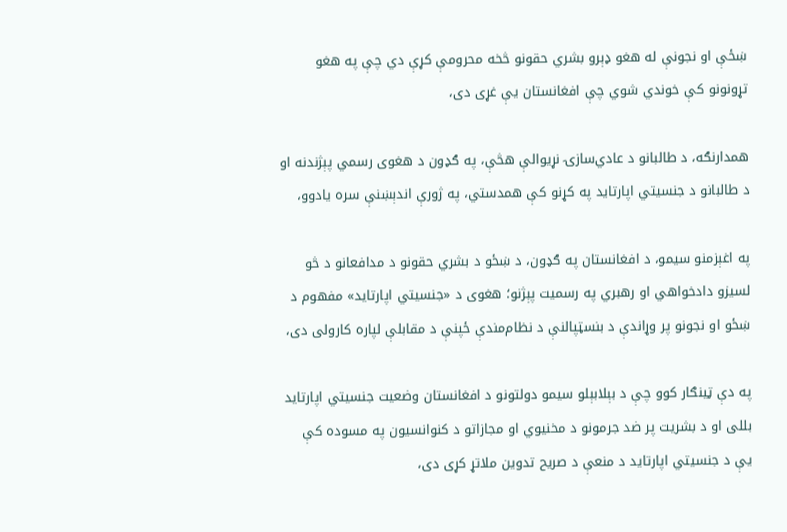ښځې او نجونې له هغو ډېرو بشري حقونو څخه محرومې کړې دي چې په هغو تړونونو کې خوندي شوي چې افغانستان یې غړی دی،

همدارنګه، د طالبانو د عادي‌سازۍ نړیوالې هڅې، په ګډون د هغوی رسمي پېژندنه او د طالبانو د جنسیتي اپارتاید په کړنو کې همدستي، په ژورې اندېښنې سره یادوو،

په اغېزمنو سیمو، د افغانستان په ګډون، د ښځو د بشري حقونو د مدافعانو د څو لسیزو دادخواهي او رهبري په رسمیت پېژنو؛ هغوی د «جنسیتي اپارتاید» مفهوم د ښځو او نجونو پر وړاندې د بنسټپالنې د نظام‌مندې ځپنې د مقابلې لپاره کارولی دی،

په دې ټینګار کوو چې د بېلابېلو سیمو دولتونو د افغانستان وضعیت جنسیتي اپارتاید بللی او د بشریت پر ضد جرمونو د مخنیوي او مجازاتو د کنوانسیون په مسوده کې یې د جنسیتي اپارتاید د منعې د صریح تدوین ملاتړ کړی دی،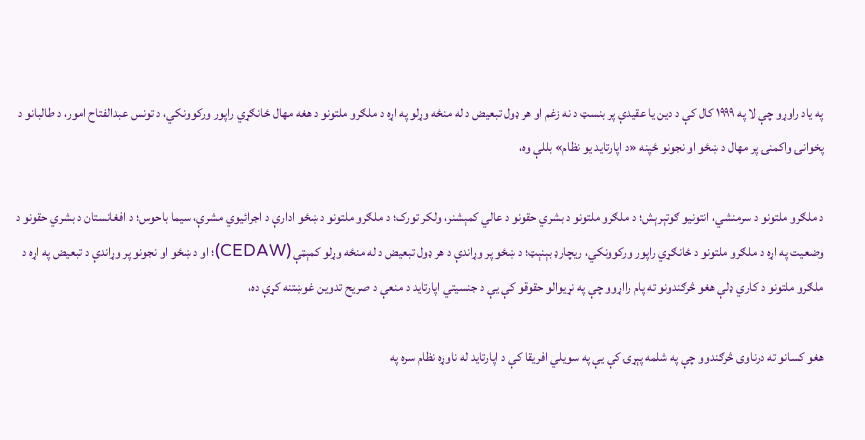په یاد راوړو چې لا په ۱۹۹۹ کال کې د دین یا عقیدې پر بنسټ د نه زغم او هر ډول تبعیض د له منځه وړلو په اړه د ملګرو ملتونو د هغه مهال ځانګړي راپور ورکوونکي، د تونس عبدالفتاح امور، د طالبانو د پخوانۍ واکمنۍ پر مهال د ښځو او نجونو ځپنه «د اپارتاید یو نظام» بللې وه،

د ملګرو ملتونو د سرمنشي، انتونیو ګوتېرېش؛ د ملګرو ملتونو د بشري حقونو د عالي کمېشنر، ولکر تورک؛ د ملګرو ملتونو د ښځو ادارې د اجرائیوي مشرې، سیما باحوس؛ د افغانستان د بشري حقونو د وضعیت په اړه د ملګرو ملتونو د ځانګړي راپور ورکوونکي، ریچارډ بېنېټ؛ د ښځو پر وړاندې د هر ډول تبعیض د له منځه وړلو کمېټې (CEDAW)؛ او د ښځو او نجونو پر وړاندې د تبعیض په اړه د ملګرو ملتونو د کاري ډلې هغو څرګندونو ته پام رااړوو چې په نړیوالو حقوقو کې یې د جنسیتي اپارتاید د منعې د صریح تدوین غوښتنه کړې ده،

هغو کسانو ته درناوی څرګندوو چې په شلمه پېړۍ کې یې په سویلي افریقا کې د اپارتاید له ناوړه نظام سره په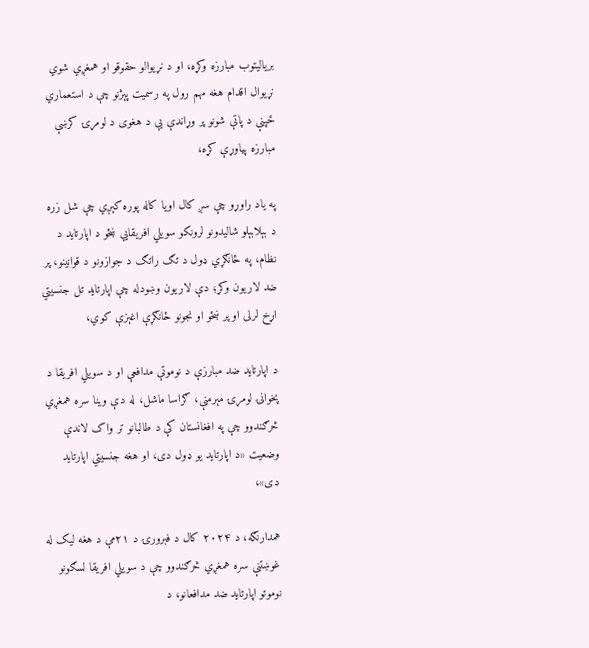بریالیتوب مبارزه وکړه، او د نړیوالو حقوقو او همغږي شوي نړیوال اقدام هغه مهم رول په رسمیت پېژنو چې د استعماري ځپنې د پاتې شونو پر وړاندې یې د هغوی د لومړۍ کرښې مبارزه پیاوړې کړه،

په یاد راوړو چې سږ کال اویا کاله پوره کېږي چې شل زره د بېلابېلو شالیدونو لرونکو سویلي افریقایي ښځو د اپارتاید د نظام، په ځانګړي ډول د تګ راتګ د جوازونو د قوانینو، پر ضد لاریون وکړ؛ دې لاریون وښودله چې اپارتاید تل جنسیتي اړخ لرلی او پر ښځو او نجونو ځانګړې اغېزې کوي،

د اپارتاید ضد مبارزې د نوموتې مدافعې او د سویلي افریقا د پخوانۍ لومړۍ مېرمنې، ګراسا ماشل، له دې وینا سره همغږي څرګندوو چې په افغانستان کې د طالبانو تر واک لاندې وضعیت «د اپارتاید یو ډول دی، او هغه جنسیتي اپارتاید دی»،

همدارنګه، د ۲۰۲۴ کال د فبرورۍ د ۲۱مې د هغه لیک له غوښتنې سره همغږي څرګندوو چې د سویلي افریقا لسګونو نوموتو اپارتاید ضد مدافعانو، د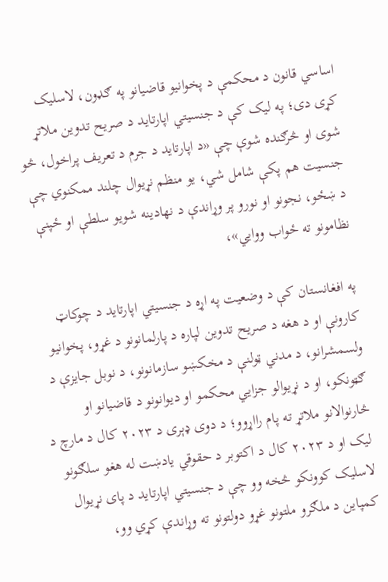اساسي قانون د محکمې د پخوانیو قاضیانو په ګډون، لاسلیک کړی دی؛ په لیک کې د جنسیتي اپارتاید د صریح تدوین ملاتړ شوی او څرګنده شوې چې «د اپارتاید د جرم د تعریف پراخول، څو جنسیت هم پکې شامل شي، یو منظم نړیوال چلند ممکنوي چې د ښځو، نجونو او نورو پر وړاندې د نهادینه شویو سلطې او ځپنې نظامونو ته ځواب ووایي»،

په افغانستان کې د وضعیت په اړه د جنسیتي اپارتاید د چوکاټ کارونې او د هغه د صریح تدوین لپاره د پارلمانونو د غړو، پخوانیو ولسمشرانو، د مدني ټولنې د مخکښو سازمانونو، د نوبل جایزې د ګټونکو، او د نړیوالو جزایي محکمو او دیوانونو د قاضیانو او څارنوالانو ملاتړ ته پام رااړوو؛ د دوی ډېری د ۲۰۲۳ کال د مارچ د لیک او د ۲۰۲۳ کال د اکتوبر د حقوقي یادښت له هغو سلګونو لاسلیک کوونکو څخه وو چې د جنسیتي اپارتاید د پای نړیوال کمپاین د ملګرو ملتونو غړو دولتونو ته وړاندې کړي وو،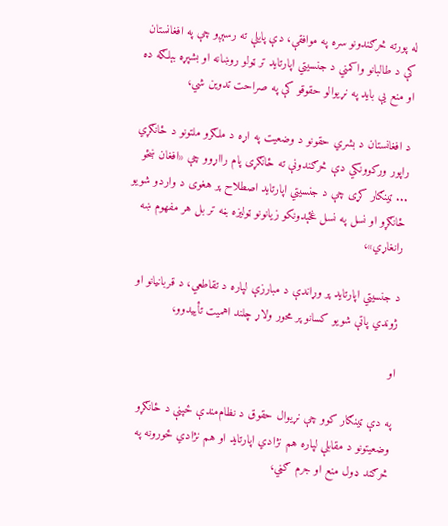له پورته څرګندونو سره په موافقې، دې پایلې ته رسېږو چې په افغانستان کې د طالبانو واکمني د جنسیتي اپارتاید تر ټولو روښانه او بشپړه بېلګه ده او منع یې باید په نړیوالو حقوقو کې په صراحت تدوین شي،

د افغانستان د بشري حقونو د وضعیت په اړه د ملګرو ملتونو د ځانګړي راپور ورکوونکي دې څرګندونې ته ځانګړی پام رااړوو چې «افغان ښځو ... ټینګار کړی چې د جنسیتي اپارتاید اصطلاح پر هغوی د واردو شویو ځانګړو او نسل په نسل غځېدونکو زیانونو ټولیزه بڼه تر بل هر مفهوم ښه رانغاړي»،

د جنسیتي اپارتاید پر وړاندې د مبارزې لپاره د تقاطعي، د قربانیانو او ژوندي پاتې شویو کسانو پر محور ولاړ چلند اهمیت تأییدوو،

او

په دې ټینګار کوو چې نړیوال حقوق د نظام‌مندې ځپنې د ځانګړو وضعیتونو د مقابلې لپاره هم نژادي اپارتاید او هم نژادي ځورونه په څرګند ډول منع او جرم ګڼي،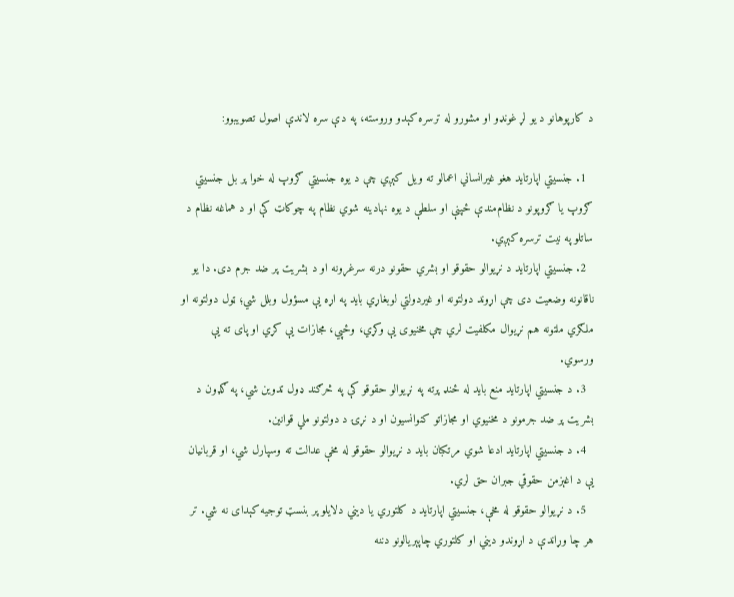د کارپوهانو د یو لړ غونډو او مشورو له ترسره کېدو وروسته، په دې سره لاندې اصول تصویبوو:

  1. جنسیتي اپارتاید هغو غیرانساني اعمالو ته ویل کېږي چې د یوه جنسیتي ګروپ له خوا پر بل جنسیتي ګروپ یا ګروپونو د نظام‌مندې ځپنې او سلطې د یوه نهادینه شوي نظام په چوکاټ کې او د هماغه نظام د ساتلو په نیت ترسره کېږي.
  2. جنسیتي اپارتاید د نړیوالو حقوقو او بشري حقونو درنه سرغړونه او د بشریت پر ضد جرم دی. دا یو ناقانونه وضعیت دی چې اړوند دولتونه او غیردولتي لوبغاړي باید په اړه یې مسؤول وبلل شي؛ ټول دولتونه او ملګري ملتونه هم نړیوال مکلفیت لري چې مخنیوی یې وکړي، وځپي، مجازات یې کړي او پای ته یې ورسوي.
  3. د جنسیتي اپارتاید منع باید له ځنډ پرته په نړیوالو حقوقو کې په څرګند ډول تدوین شي، په ګډون د بشریت پر ضد جرمونو د مخنیوي او مجازاتو کنوانسیون او د نړۍ د دولتونو ملي قوانین.
  4. د جنسیتي اپارتاید ادعا شوي مرتکبان باید د نړیوالو حقوقو له مخې عدالت ته وسپارل شي، او قربانیان یې د اغېزمن حقوقي جبران حق لري.
  5. د نړیوالو حقوقو له مخې، جنسیتي اپارتاید د کلتوري یا ديني دلایلو پر بنسټ توجیه کېدای نه شي. تر هر چا وړاندې د اړوندو ديني او کلتوري چاپېریالونو دننه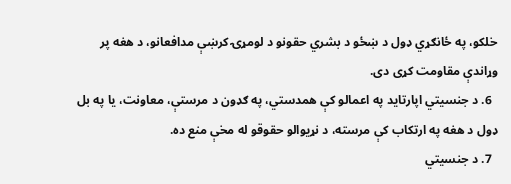خلکو، په ځانګړي ډول د ښځو د بشري حقونو د لومړۍ کرښې مدافعانو، د هغه پر وړاندې مقاومت کړی دی.
  6. د جنسیتي اپارتاید په اعمالو کې همدستي، په ګډون د مرستې، معاونت، یا په بل ډول د هغه په ارتکاب کې مرسته، د نړیوالو حقوقو له مخې منع ده.
  7. د جنسیتي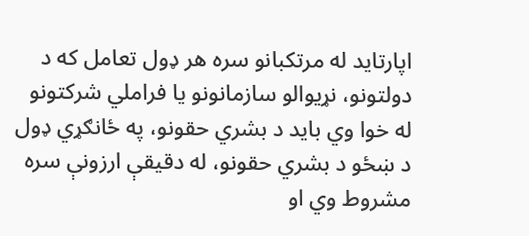اپارتاید له مرتکبانو سره هر ډول تعامل که د دولتونو، نړیوالو سازمانونو یا فراملي شرکتونو له خوا وي باید د بشري حقونو، په ځانګړي ډول د ښځو د بشري حقونو، له دقیقې ارزونې سره مشروط وي او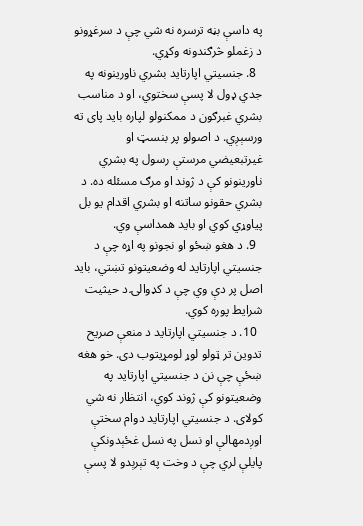په داسې بڼه ترسره نه شي چې د سرغړونو د زغملو څرګندونه وکړي.
  8. جنسیتي اپارتاید بشري ناورینونه په جدي ډول لا پسې سختوي، او د مناسب بشري غبرګون د ممکنولو لپاره باید پای ته ورسېږي. د اصولو پر بنسټ او غیرتبعیضي مرستې رسول په بشري ناورینونو کې د ژوند او مرګ مسئله ده. د بشري حقونو ساتنه او بشري اقدام یو بل پیاوړي کوي او باید همداسې وي.
  9. د هغو ښځو او نجونو په اړه چې د جنسیتي اپارتاید له وضعیتونو تښتي، باید اصل پر دې وي چې د کډوالۍ د حیثیت شرایط پوره کوي.
  10. د جنسیتي اپارتاید د منعې صریح تدوین تر ټولو لوړ لومړیتوب دی. خو هغه ښځې چې نن د جنسیتي اپارتاید په وضعیتونو کې ژوند کوي، انتظار نه شي کولای. د جنسیتي اپارتاید دوام سختې اوږدمهالې او نسل په نسل غځېدونکې پایلې لري چې د وخت په تېرېدو لا پسې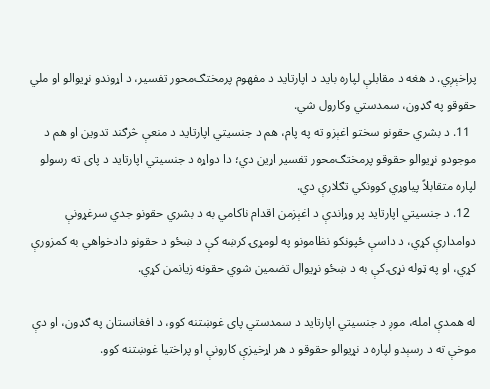پراخېږي. د هغه د مقابلې لپاره باید د اپارتاید د مفهوم پرمختګ‌محور تفسیر، د اړوندو نړیوالو او ملي حقوقو په ګډون، سمدستي وکارول شي.
  11. د بشري حقونو سختو اغېزو ته په پام، هم د جنسیتي اپارتاید د منعې څرګند تدوین او هم د موجودو نړیوالو حقوقو پرمختګ‌محور تفسیر اړین دي؛ دا دواړه د جنسیتي اپارتاید د پای ته رسولو لپاره متقابلاً پیاوړي کوونکي تګلارې دي.
  12. د جنسیتي اپارتاید پر وړاندې د اغېزمن اقدام ناکامي به د بشري حقونو جدي سرغړونې دوامدارې کړي، د داسې ځپونکو نظامونو په لومړۍ کرښه کې د ښځو د حقونو دادخواهي به کمزورې کړي، او په ټوله نړۍ کې به د ښځو نړیوال تضمین شوي حقونه زیانمن کړي.

له همدې امله، موږ د جنسیتي اپارتاید د سمدستي پای غوښتنه کوو، د افغانستان په ګډون، او دې موخې ته د رسېدو لپاره د نړیوالو حقوقو د هر اړخیزې کارونې او پراختیا غوښتنه کوو.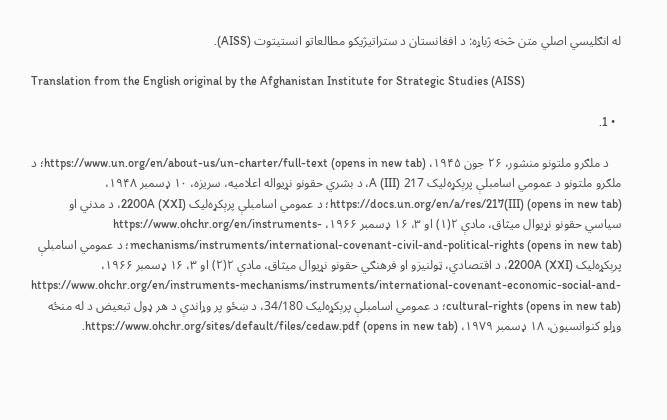له انګلیسي اصلي متن څخه ژباړه: د افغانستان د ستراتیژیکو مطالعاتو انستیتوت (AISS).

Translation from the English original by the Afghanistan Institute for Strategic Studies (AISS)

  • 1.

    د ملګرو ملتونو منشور، ۲۶ جون ۱۹۴۵، https://www.un.org/en/about-us/un-charter/full-text (opens in new tab)؛ د ملګرو ملتونو د عمومي اسامبلې پرېکړه‌لیک 217 (III) A، د بشري حقونو نړیواله اعلامیه، سریزه، ۱۰ ډسمبر ۱۹۴۸، https://docs.un.org/en/a/res/217(III) (opens in new tab)؛ د عمومي اسامبلې پرېکړه‌لیک 2200A (XXI)، د مدني او سیاسي حقونو نړیوال میثاق، مادې ۲(۱) او ۳، ۱۶ ډسمبر ۱۹۶۶، https://www.ohchr.org/en/instruments-mechanisms/instruments/international-covenant-civil-and-political-rights (opens in new tab)؛ د عمومي اسامبلې پرېکړه‌لیک 2200A (XXI)، د اقتصادي، ټولنیزو او فرهنګي حقونو نړیوال میثاق، مادې ۲(۲) او ۳، ۱۶ ډسمبر ۱۹۶۶، https://www.ohchr.org/en/instruments-mechanisms/instruments/international-covenant-economic-social-and-cultural-rights (opens in new tab)؛ د عمومي اسامبلې پرېکړه‌لیک 34/180، د ښځو پر وړاندې د هر ډول تبعیض د له منځه وړلو کنوانسیون، ۱۸ ډسمبر ۱۹۷۹، https://www.ohchr.org/sites/default/files/cedaw.pdf (opens in new tab).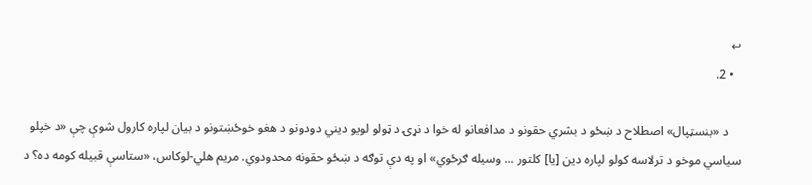↩
  • 2.

    د «بنسټپال» اصطلاح د ښځو د بشري حقونو د مدافعانو له خوا د نړۍ د ټولو لویو ديني دودونو د هغو خوځښتونو د بیان لپاره کارول شوې چې «د خپلو سیاسي موخو د ترلاسه کولو لپاره دین [یا] کلتور ... وسیله ګرځوي» او په دې توګه د ښځو حقونه محدودوي. مریم هلي-لوکاس، «ستاسې قبیله کومه ده؟ د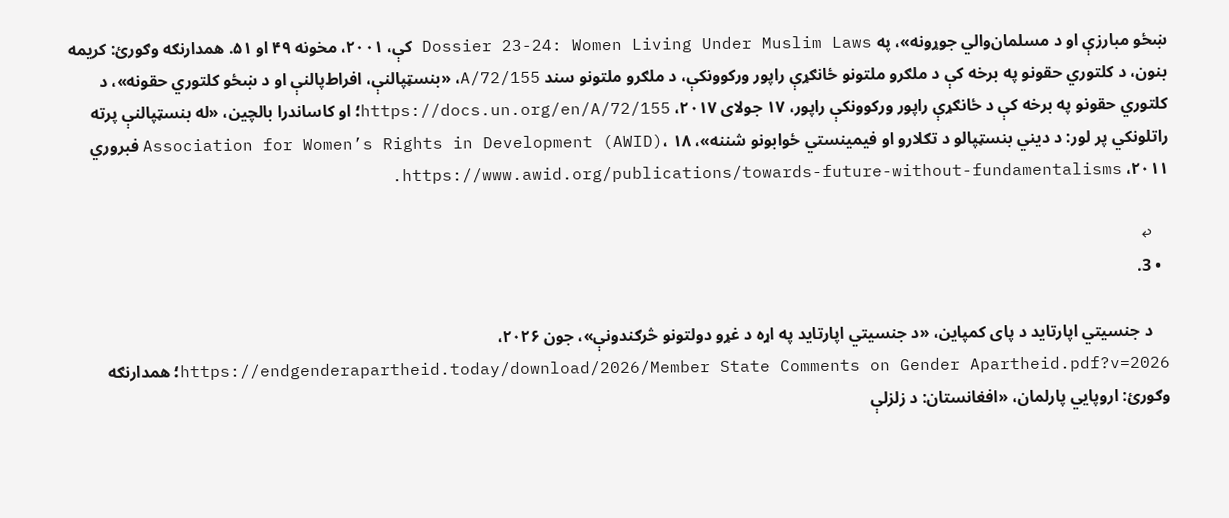ښځو مبارزې او د مسلمان‌والي جوړونه»، په Dossier 23-24: Women Living Under Muslim Laws کې، ۲۰۰۱، مخونه ۴۹ او ۵۱. همدارنګه وګورئ: کریمه بنون، د کلتوري حقونو په برخه کې د ملګرو ملتونو ځانګړې راپور ورکوونکې، د ملګرو ملتونو سند A/72/155، «بنسټپالنې، افراط‌پالنې او د ښځو کلتوري حقونه»، د کلتوري حقونو په برخه کې د ځانګړې راپور ورکوونکې راپور، ۱۷ جولای ۲۰۱۷، https://docs.un.org/en/A/72/155؛ او کاساندرا بالچین، «له بنسټپالنې پرته راتلونکي پر لور: د ديني بنسټپالو د تګلارو او فیمینستي ځوابونو شننه»، Association for Women’s Rights in Development (AWID)، ۱۸ فبروري ۲۰۱۱، https://www.awid.org/publications/towards-future-without-fundamentalisms.

    ↩
  • 3.

    د جنسیتي اپارتاید د پای کمپاین، «د جنسیتي اپارتاید په اړه د غړو دولتونو څرګندونې»، جون ۲۰۲۶، https://endgenderapartheid.today/download/2026/Member State Comments on Gender Apartheid.pdf?v=2026؛ همدارنګه وګورئ: اروپایي پارلمان، «افغانستان: د زلزلې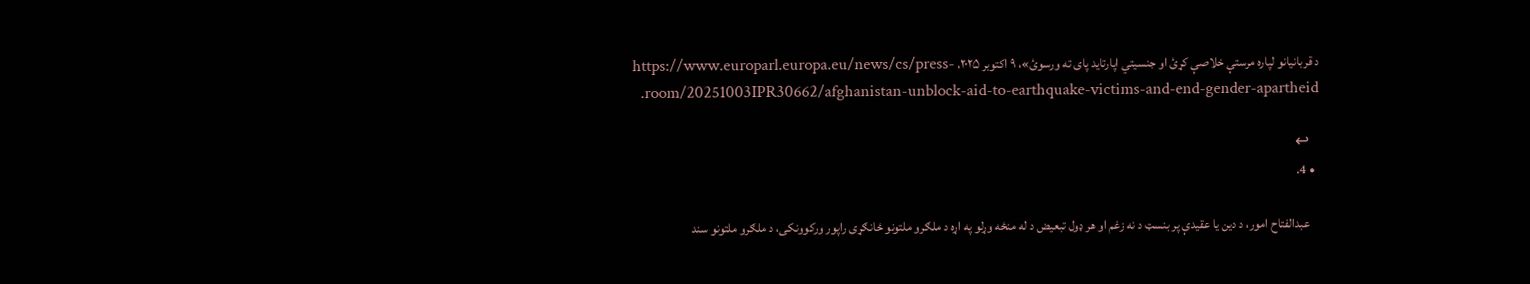د قربانیانو لپاره مرستې خلاصې کړئ او جنسیتي اپارتاید پای ته ورسوئ»، ۹ اکتوبر ۲۰۲۵، https://www.europarl.europa.eu/news/cs/press-room/20251003IPR30662/afghanistan-unblock-aid-to-earthquake-victims-and-end-gender-apartheid.

    ↩
  • 4.

    عبدالفتاح امور، د دین یا عقیدې پر بنسټ د نه زغم او هر ډول تبعیض د له منځه وړلو په اړه د ملګرو ملتونو ځانګړی راپور ورکوونکی، د ملګرو ملتونو سند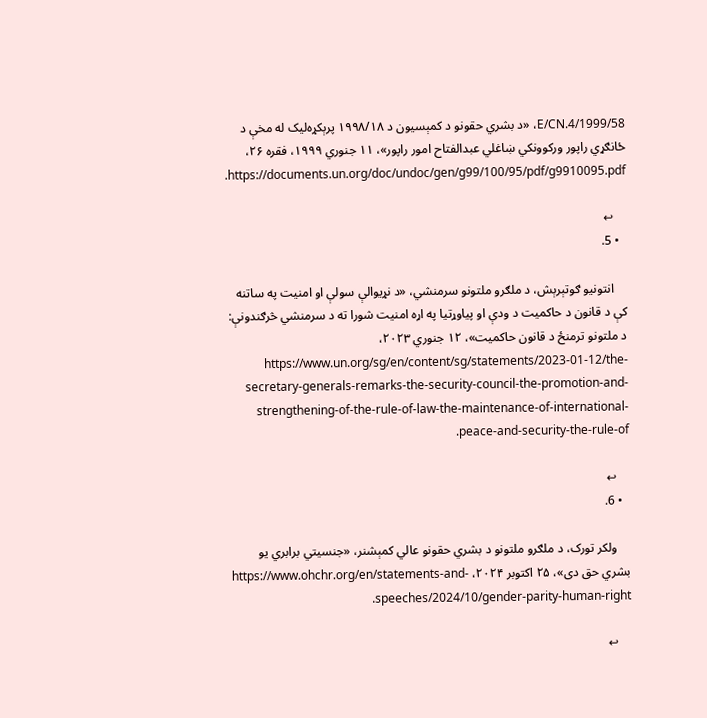E/CN.4/1999/58، «د بشري حقونو د کمېسیون د ۱۹۹۸/۱۸ پرېکړه‌لیک له مخې د ځانګړي راپور ورکوونکي ښاغلي عبدالفتاح امور راپور»، ۱۱ جنوري ۱۹۹۹، فقره ۲۶، https://documents.un.org/doc/undoc/gen/g99/100/95/pdf/g9910095.pdf.

    ↩
  • 5.

    انتونیو ګوتېرېش، د ملګرو ملتونو سرمنشي، «د نړیوالې سولې او امنیت په ساتنه کې د قانون د حاکمیت د ودې او پیاوړتیا په اړه امنیت شورا ته د سرمنشي څرګندونې: د ملتونو ترمنځ د قانون حاکمیت»، ۱۲ جنوري ۲۰۲۳، https://www.un.org/sg/en/content/sg/statements/2023-01-12/the-secretary-generals-remarks-the-security-council-the-promotion-and-strengthening-of-the-rule-of-law-the-maintenance-of-international-peace-and-security-the-rule-of.

    ↩
  • 6.

    ولکر تورک، د ملګرو ملتونو د بشري حقونو عالي کمېشنر، «جنسیتي برابري یو بشري حق دی»، ۲۵ اکتوبر ۲۰۲۴، https://www.ohchr.org/en/statements-and-speeches/2024/10/gender-parity-human-right.

    ↩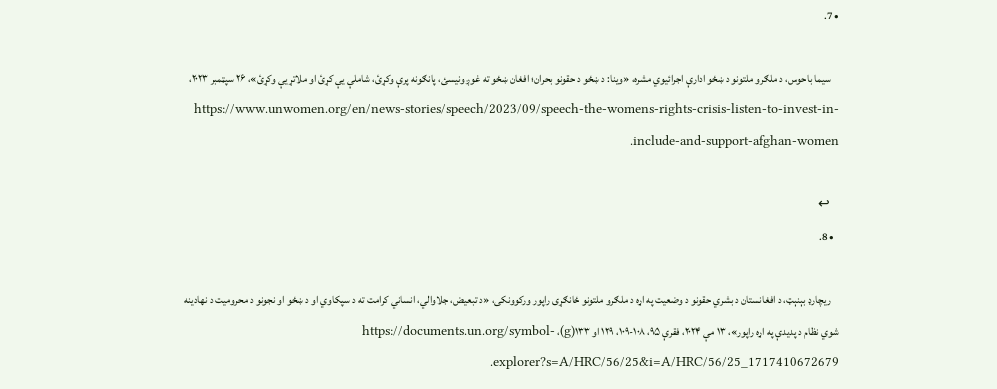• 7.

    سیما باحوس، د ملګرو ملتونو د ښځو ادارې اجرائیوي مشره، «وینا: د ښځو د حقونو بحران؛ افغان ښځو ته غوږ ونیسئ، پانګونه پرې وکړئ، شاملې یې کړئ او ملاتړ یې وکړئ»، ۲۶ سپټمبر ۲۰۲۳، https://www.unwomen.org/en/news-stories/speech/2023/09/speech-the-womens-rights-crisis-listen-to-invest-in-include-and-support-afghan-women.

    ↩
  • 8.

    ریچارډ بېنېټ، د افغانستان د بشري حقونو د وضعیت په اړه د ملګرو ملتونو ځانګړی راپور ورکوونکی، «د تبعیض، جلاوالي، انساني کرامت ته د سپکاوي او د ښځو او نجونو د محرومیت د نهادینه شوي نظام د پدیدې په اړه راپور»، ۱۳ مې ۲۰۲۴، فقرې ۹۵، ۱۰۸-۱۰۹، ۱۲۹ او ۱۳۳(g)، https://documents.un.org/symbol-explorer?s=A/HRC/56/25&i=A/HRC/56/25_1717410672679.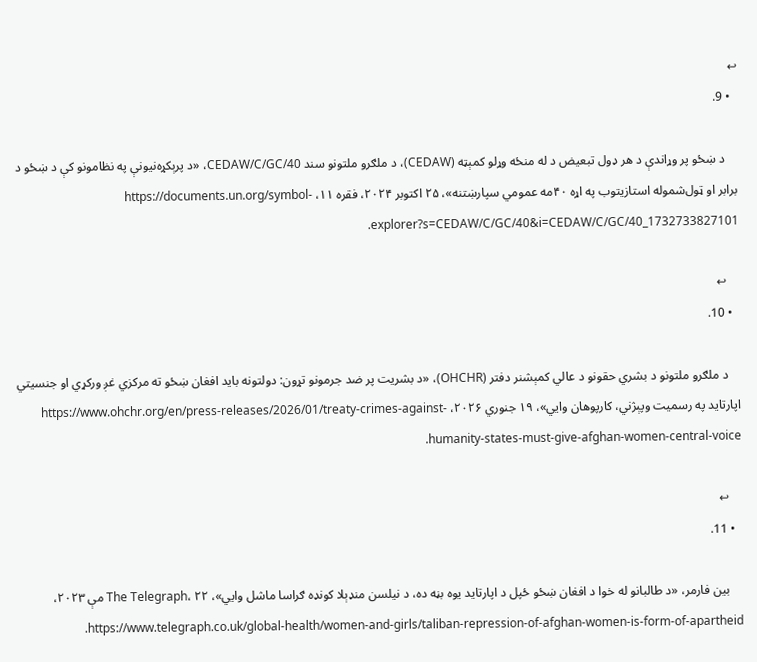↩
  • 9.

    د ښځو پر وړاندې د هر ډول تبعیض د له منځه وړلو کمېټه (CEDAW)، د ملګرو ملتونو سند CEDAW/C/GC/40، «د پرېکړه‌نیونې په نظامونو کې د ښځو د برابر او ټول‌شموله استازیتوب په اړه ۴۰مه عمومي سپارښتنه»، ۲۵ اکتوبر ۲۰۲۴، فقره ۱۱، https://documents.un.org/symbol-explorer?s=CEDAW/C/GC/40&i=CEDAW/C/GC/40_1732733827101.

    ↩
  • 10.

    د ملګرو ملتونو د بشري حقونو د عالي کمېشنر دفتر (OHCHR)، «د بشریت پر ضد جرمونو تړون: دولتونه باید افغان ښځو ته مرکزي غږ ورکړي او جنسیتي اپارتاید په رسمیت وپېژني، کارپوهان وایي»، ۱۹ جنوري ۲۰۲۶، https://www.ohchr.org/en/press-releases/2026/01/treaty-crimes-against-humanity-states-must-give-afghan-women-central-voice.

    ↩
  • 11.

    بین فارمر، «د طالبانو له خوا د افغان ښځو ځپل د اپارتاید یوه بڼه ده، د نیلسن منډېلا کونډه ګراسا ماشل وایي»، The Telegraph، ۲۲ مې ۲۰۲۳، https://www.telegraph.co.uk/global-health/women-and-girls/taliban-repression-of-afghan-women-is-form-of-apartheid.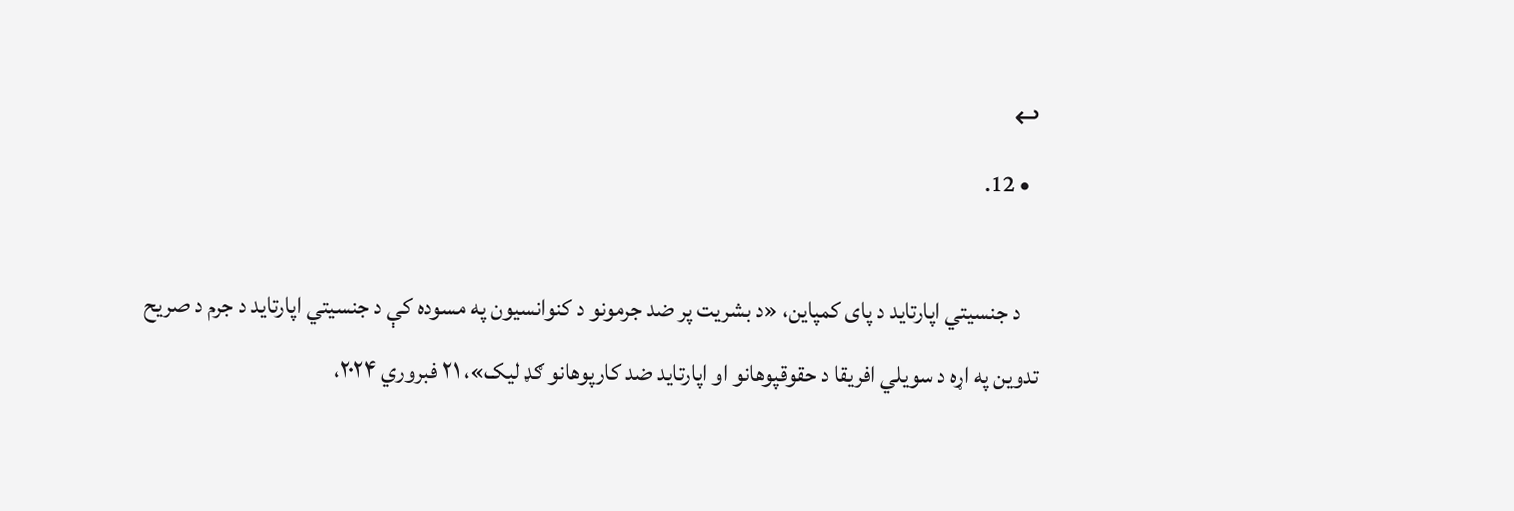↩
  • 12.

    د جنسیتي اپارتاید د پای کمپاین، «د بشریت پر ضد جرمونو د کنوانسیون په مسوده کې د جنسیتي اپارتاید د جرم د صریح تدوین په اړه د سویلي افریقا د حقوقپوهانو او اپارتاید ضد کارپوهانو ګډ لیک»، ۲۱ فبروري ۲۰۲۴،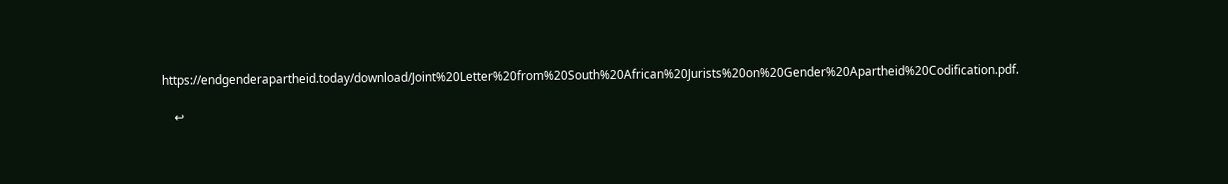https://endgenderapartheid.today/download/Joint%20Letter%20from%20South%20African%20Jurists%20on%20Gender%20Apartheid%20Codification.pdf.

    ↩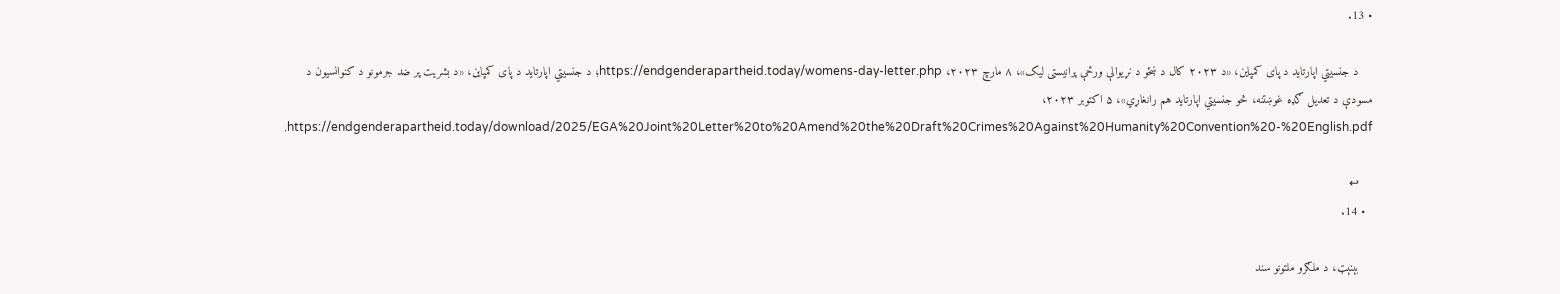• 13.

    د جنسیتي اپارتاید د پای کمپاین، «د ۲۰۲۳ کال د ښځو د نړیوالې ورځې پرانیستی لیک»، ۸ مارچ ۲۰۲۳، https://endgenderapartheid.today/womens-day-letter.php؛ د جنسیتي اپارتاید د پای کمپاین، «د بشریت پر ضد جرمونو د کنوانسیون د مسودې د تعدیل ګډه غوښتنه، څو جنسیتي اپارتاید هم رانغاړي»، ۵ اکتوبر ۲۰۲۳، https://endgenderapartheid.today/download/2025/EGA%20Joint%20Letter%20to%20Amend%20the%20Draft%20Crimes%20Against%20Humanity%20Convention%20-%20English.pdf.

    ↩
  • 14.

    بېنېټ، د ملګرو ملتونو سند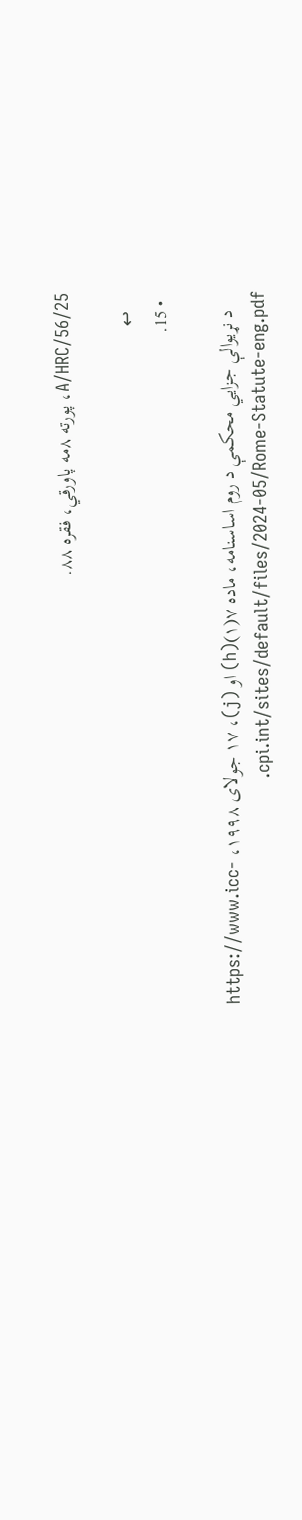A/HRC/56/25، پورته ۸مه پاورقي، فقره ۸۸.

    ↩
  • 15.

    د نړیوالې جزایي محکمې د روم اساسنامه، ماده ۷(۱)(h) او (j)، ۱۷ جولای ۱۹۹۸، https://www.icc-cpi.int/sites/default/files/2024-05/Rome-Statute-eng.pdf.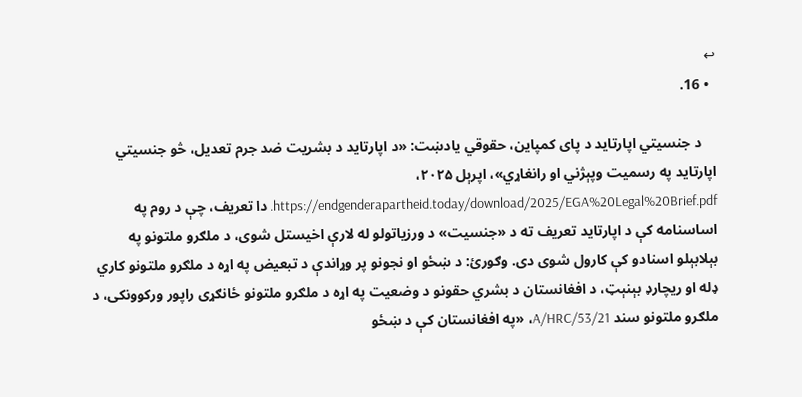↩
  • 16.

    د جنسیتي اپارتاید د پای کمپاین، حقوقي یادښت: «د اپارتاید د بشریت ضد جرم تعدیل، څو جنسیتي اپارتاید په رسمیت وپېژني او رانغاړي»، اپرېل ۲۰۲۵، https://endgenderapartheid.today/download/2025/EGA%20Legal%20Brief.pdf. دا تعریف، چې د روم په اساسنامه کې د اپارتاید تعریف ته د «جنسیت» د ورزیاتولو له لارې اخیستل شوی، د ملګرو ملتونو په بېلابېلو اسنادو کې کارول شوی دی. وګورئ: د ښځو او نجونو پر وړاندې د تبعیض په اړه د ملګرو ملتونو کاري ډله او ریچارډ بېنېټ، د افغانستان د بشري حقونو د وضعیت په اړه د ملګرو ملتونو ځانګړی راپور ورکوونکی، د ملګرو ملتونو سند A/HRC/53/21، «په افغانستان کې د ښځو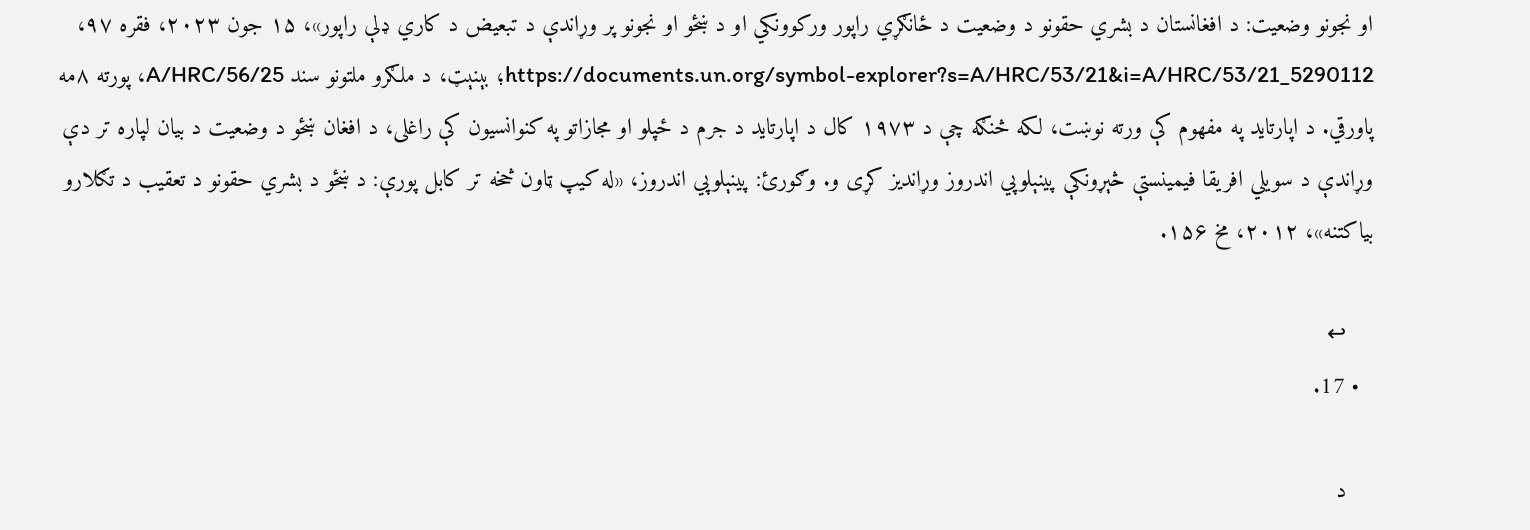او نجونو وضعیت: د افغانستان د بشري حقونو د وضعیت د ځانګړي راپور ورکوونکي او د ښځو او نجونو پر وړاندې د تبعیض د کاري ډلې راپور»، ۱۵ جون ۲۰۲۳، فقره ۹۷، https://documents.un.org/symbol-explorer?s=A/HRC/53/21&i=A/HRC/53/21_5290112؛ بېنېټ، د ملګرو ملتونو سند A/HRC/56/25، پورته ۸مه پاورقي. د اپارتاید په مفهوم کې ورته نوښت، لکه څنګه چې د ۱۹۷۳ کال د اپارتاید د جرم د ځپلو او مجازاتو په کنوانسیون کې راغلی، د افغان ښځو د وضعیت د بیان لپاره تر دې وړاندې د سویلي افریقا فیمینستې څېړونکې پینېلوپي اندروز وړاندیز کړی و. وګورئ: پینېلوپي اندروز، «له کیپ ټاون څخه تر کابل پورې: د ښځو د بشري حقونو د تعقیب د تګلارو بیاکتنه»، ۲۰۱۲، مخ ۱۵۶.

    ↩
  • 17.

    د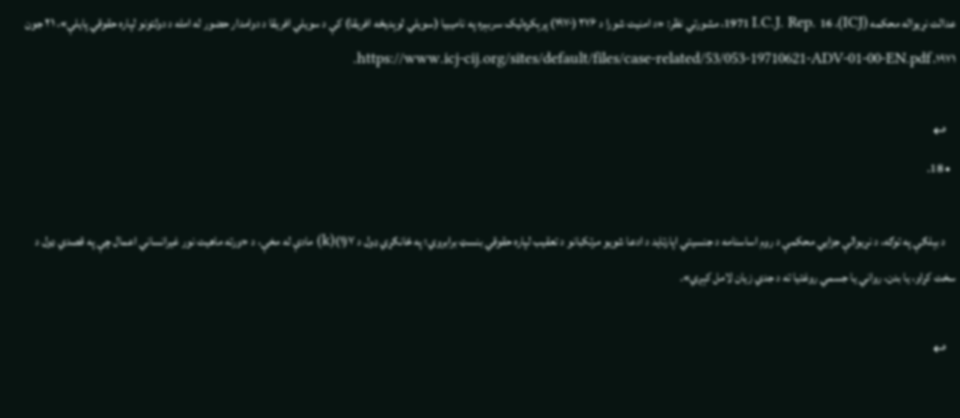عدالت نړیواله محکمه (ICJ)، 1971 I.C.J. Rep. 16، مشورتي نظر: «د امنیت شورا د ۲۷۶ (۱۹۷۰) پرېکړه‌لیک سربېره په نامیبیا (سویلي لوېدیځه افریقا) کې د سویلي افریقا د دوامدار حضور له امله د دولتونو لپاره حقوقي پایلې»، ۲۱ جون ۱۹۷۱، https://www.icj-cij.org/sites/default/files/case-related/53/053-19710621-ADV-01-00-EN.pdf.

    ↩
  • 18.

    د بېلګې په توګه، د نړیوالې جزایي محکمې د روم اساسنامه د جنسیتي اپارتاید د ادعا شویو مرتکبانو د تعقیب لپاره حقوقي بنسټ برابروي؛ په ځانګړي ډول د ۷(۱)(k) مادې له مخې، د «ورته ماهیت نور غیرانساني اعمال چې په قصدي ډول د سخت کړاو، یا بدن، رواني یا جسمي روغتیا ته د جدي زیان لامل کېږي».

    ↩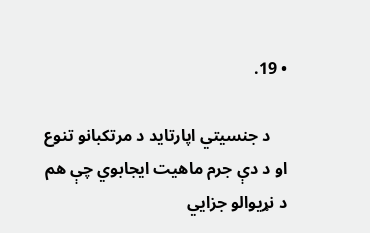• 19.

    د جنسیتي اپارتاید د مرتکبانو تنوع او د دې جرم ماهیت ایجابوي چې هم د نړیوالو جزایي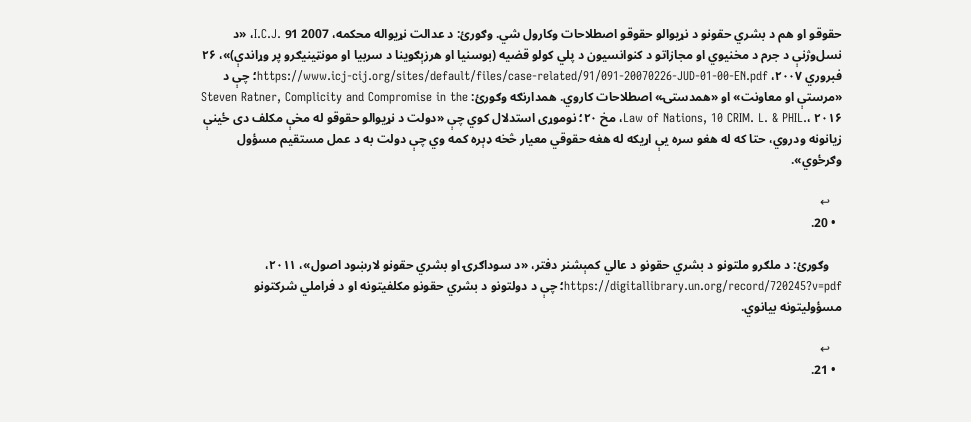حقوقو او هم د بشري حقونو د نړیوالو حقوقو اصطلاحات وکارول شي. وګورئ: د عدالت نړیواله محکمه، 2007 I.C.J. 91، «د نسل‌وژنې د جرم د مخنیوي او مجازاتو د کنوانسیون د پلي کولو قضیه (بوسنیا او هرزېګوینا د سربیا او مونټینیګرو پر وړاندې)»، ۲۶ فبروري ۲۰۰۷، https://www.icj-cij.org/sites/default/files/case-related/91/091-20070226-JUD-01-00-EN.pdf؛ چې د «مرستې او معاونت» او «همدستۍ» اصطلاحات کاروي. همدارنګه وګورئ: Steven Ratner, Complicity and Compromise in the Law of Nations, 10 CRIM. L. & PHIL.، ۲۰۱۶، مخ ۲۰؛ نوموړی استدلال کوي چې «دولت د نړیوالو حقوقو له مخې مکلف دی ځینې زیانونه ودروي، حتا که له هغو سره یې اړیکه له هغه حقوقي معیار څخه ډېره کمه وي چې دولت به د عمل مستقیم مسؤول وګرځوي».

    ↩
  • 20.

    وګورئ: د ملګرو ملتونو د بشري حقونو د عالي کمېشنر دفتر، «د سوداګرۍ او بشري حقونو لارښود اصول»، ۲۰۱۱، https://digitallibrary.un.org/record/720245?v=pdf؛ چې د دولتونو د بشري حقونو مکلفیتونه او د فراملي شرکتونو مسؤولیتونه بیانوي.

    ↩
  • 21.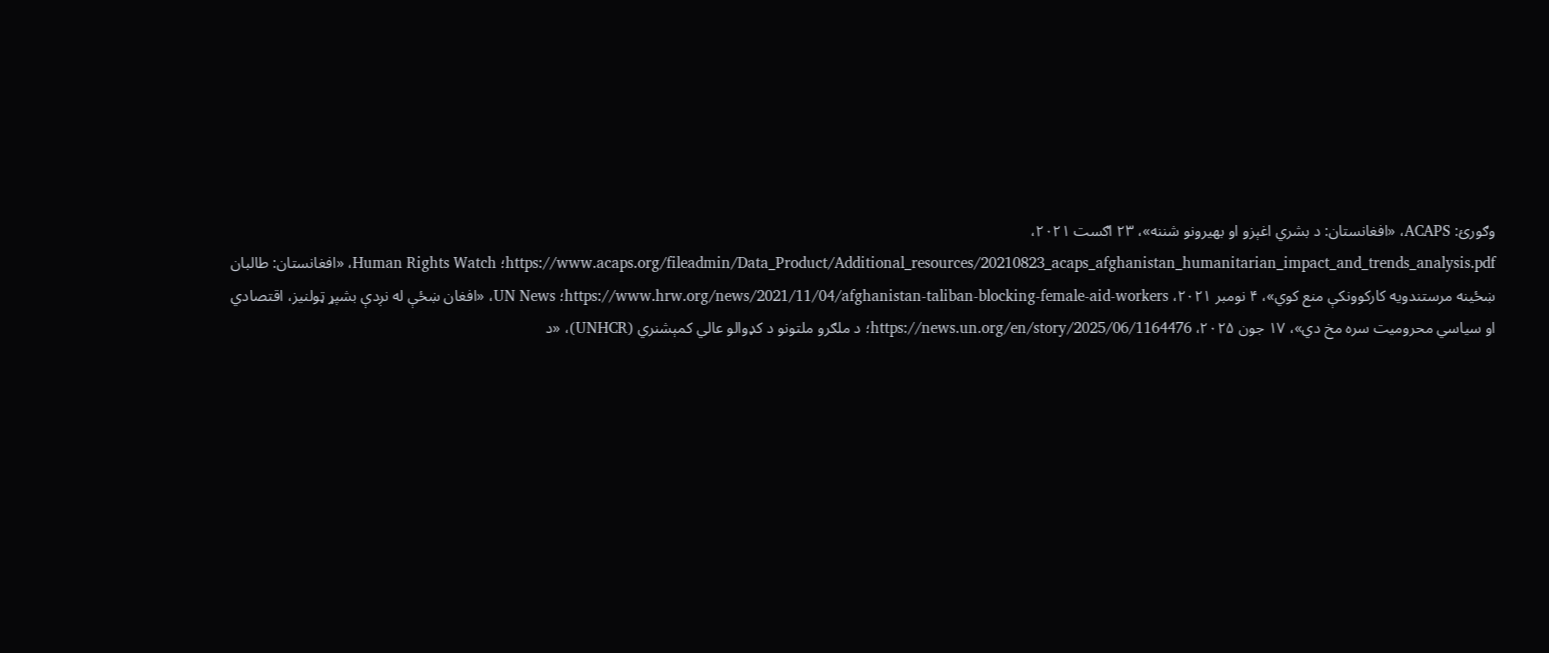وګورئ: ACAPS، «افغانستان: د بشري اغېزو او بهیرونو شننه»، ۲۳ اګست ۲۰۲۱، https://www.acaps.org/fileadmin/Data_Product/Additional_resources/20210823_acaps_afghanistan_humanitarian_impact_and_trends_analysis.pdf؛ Human Rights Watch، «افغانستان: طالبان ښځینه مرستندویه کارکوونکې منع کوي»، ۴ نومبر ۲۰۲۱، https://www.hrw.org/news/2021/11/04/afghanistan-taliban-blocking-female-aid-workers؛ UN News، «افغان ښځې له نږدې بشپړ ټولنیز، اقتصادي او سیاسي محرومیت سره مخ دي»، ۱۷ جون ۲۰۲۵، https://news.un.org/en/story/2025/06/1164476؛ د ملګرو ملتونو د کډوالو عالي کمېشنري (UNHCR)، «د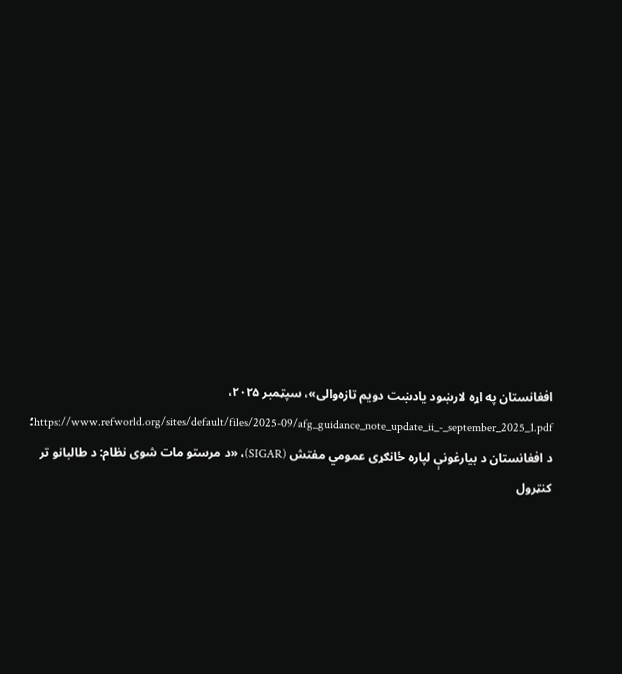افغانستان په اړه لارښود یادښت دویم تازه‌والی»، سپټمبر ۲۰۲۵، https://www.refworld.org/sites/default/files/2025-09/afg_guidance_note_update_ii_-_september_2025_1.pdf؛ د افغانستان د بیارغونې لپاره ځانګړی عمومي مفتش (SIGAR)، «د مرستو مات شوی نظام: د طالبانو تر کنټرول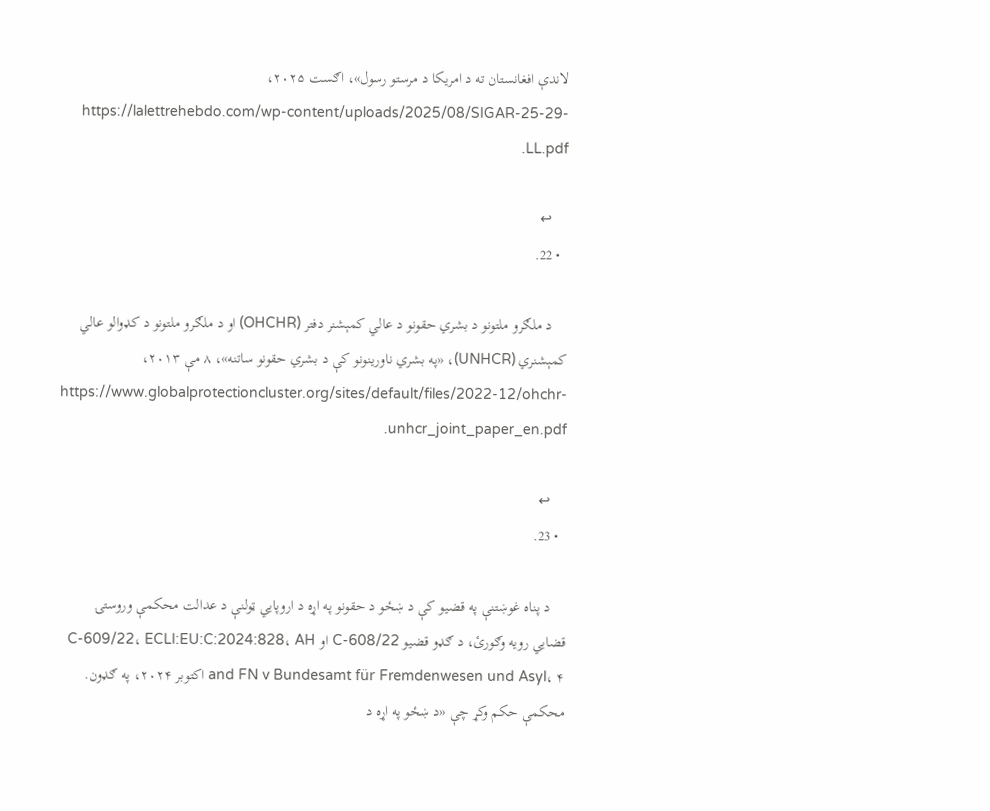لاندې افغانستان ته د امریکا د مرستو رسول»، اګست ۲۰۲۵، https://lalettrehebdo.com/wp-content/uploads/2025/08/SIGAR-25-29-LL.pdf.

    ↩
  • 22.

    د ملګرو ملتونو د بشري حقونو د عالي کمېشنر دفتر (OHCHR) او د ملګرو ملتونو د کډوالو عالي کمېشنري (UNHCR)، «په بشري ناورینونو کې د بشري حقونو ساتنه»، ۸ مې ۲۰۱۳، https://www.globalprotectioncluster.org/sites/default/files/2022-12/ohchr-unhcr_joint_paper_en.pdf.

    ↩
  • 23.

    د پناه غوښتنې په قضیو کې د ښځو د حقونو په اړه د اروپایي ټولنې د عدالت محکمې وروستۍ قضایي رویه وګورئ، د ګډو قضیو C-608/22 او C-609/22، ECLI:EU:C:2024:828، AH and FN v Bundesamt für Fremdenwesen und Asyl، ۴ اکتوبر ۲۰۲۴، په ګډون. محکمې حکم وکړ چې «د ښځو په اړه د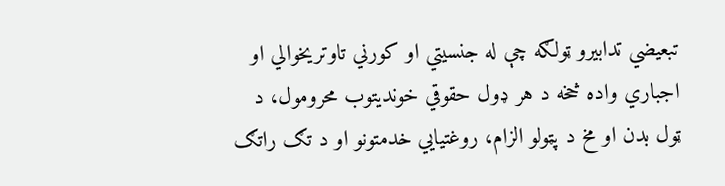تبعیضي تدابیرو ټولګه چې له جنسیتي او کورني تاوتریخوالي او اجباري واده څخه د هر ډول حقوقي خوندیتوب محرومول، د ټول بدن او مخ د پټولو الزام، روغتیایي خدمتونو او د تګ راتګ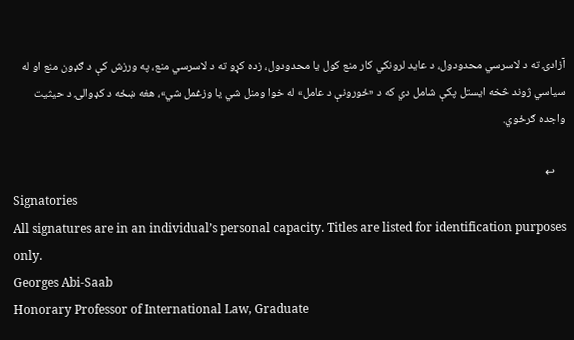آزادۍ ته د لاسرسي محدودول، د عاید لرونکي کار منع کول یا محدودول، زده کړو ته د لاسرسي منع، په ورزش کې د ګډون منع او له سیاسي ژوند څخه ایستل پکې شامل دي که د «ځورونې د عامل» له خوا ومنل شي یا وزغمل شي»، هغه ښځه د کډوالۍ د حیثیت واجده ګرځوي.

    ↩
Signatories
All signatures are in an individual’s personal capacity. Titles are listed for identification purposes only.
Georges Abi-Saab
Honorary Professor of International Law, Graduate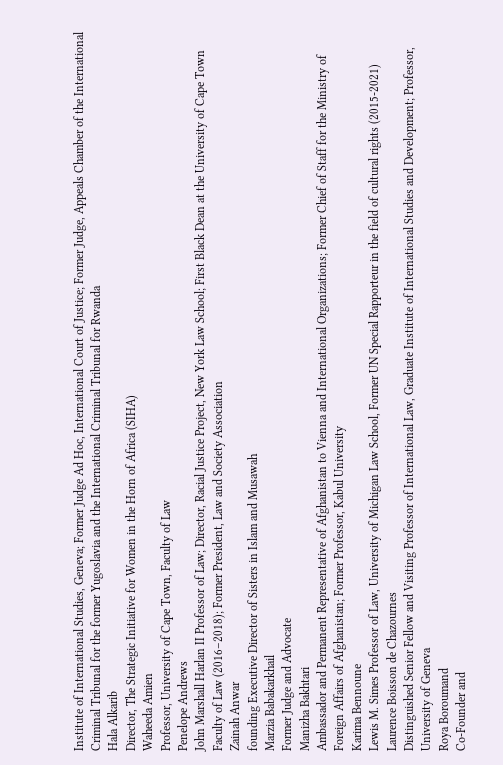Institute of International Studies, Geneva; Former Judge Ad Hoc, International Court of Justice; Former Judge, Appeals Chamber of the International Criminal Tribunal for the former Yugoslavia and the International Criminal Tribunal for Rwanda
Hala Alkarib
Director, The Strategic Initiative for Women in the Horn of Africa (SIHA)
Waheeda Amien
Professor, University of Cape Town, Faculty of Law
Penelope Andrews
John Marshall Harlan II Professor of Law; Director, Racial Justice Project, New York Law School; First Black Dean at the University of Cape Town Faculty of Law (2016–2018); Former President, Law and Society Association
Zainah Anwar
founding Executive Director of Sisters in Islam and Musawah
Marzia Babakarkhail
Former Judge and Advocate
Manizha Bakhtari
Ambassador and Permanent Representative of Afghanistan to Vienna and International Organizations; Former Chief of Staff for the Ministry of Foreign Affairs of Afghanistan; Former Professor, Kabul University
Karima Bennoune
Lewis M. Simes Professor of Law, University of Michigan Law School, Former UN Special Rapporteur in the field of cultural rights (2015-2021)
Laurence Boisson de Chazournes
Distinguished Senior Fellow and Visiting Professor of International Law, Graduate Institute of International Studies and Development; Professor, University of Geneva
Roya Boroumand
Co-Founder and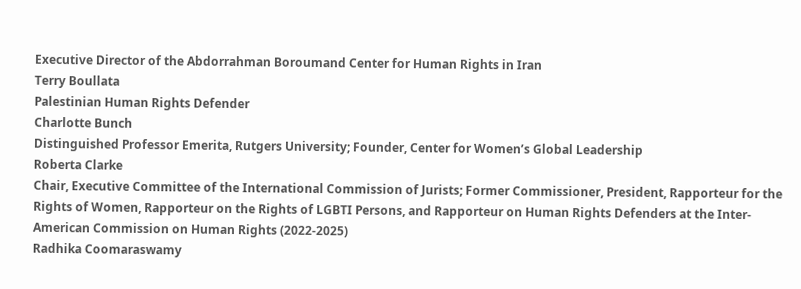Executive Director of the Abdorrahman Boroumand Center for Human Rights in Iran
Terry Boullata
Palestinian Human Rights Defender
Charlotte Bunch
Distinguished Professor Emerita, Rutgers University; Founder, Center for Women’s Global Leadership
Roberta Clarke
Chair, Executive Committee of the International Commission of Jurists; Former Commissioner, President, Rapporteur for the Rights of Women, Rapporteur on the Rights of LGBTI Persons, and Rapporteur on Human Rights Defenders at the Inter-American Commission on Human Rights (2022-2025)
Radhika Coomaraswamy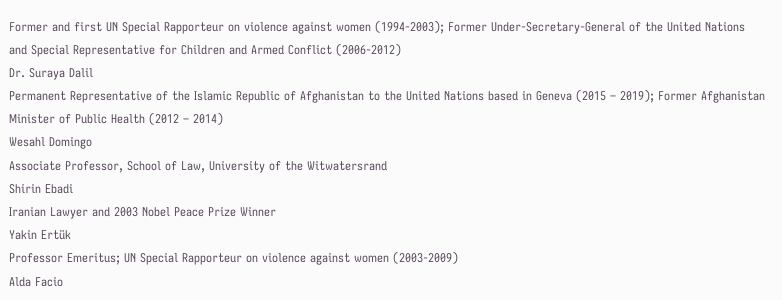Former and first UN Special Rapporteur on violence against women (1994-2003); Former Under-Secretary-General of the United Nations and Special Representative for Children and Armed Conflict (2006-2012)
Dr. Suraya Dalil
Permanent Representative of the Islamic Republic of Afghanistan to the United Nations based in Geneva (2015 – 2019); Former Afghanistan Minister of Public Health (2012 – 2014)
Wesahl Domingo
Associate Professor, School of Law, University of the Witwatersrand
Shirin Ebadi
Iranian Lawyer and 2003 Nobel Peace Prize Winner
Yakin Ertük
Professor Emeritus; UN Special Rapporteur on violence against women (2003-2009)
Alda Facio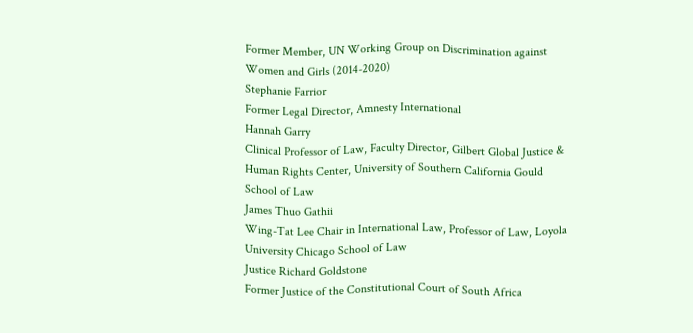Former Member, UN Working Group on Discrimination against Women and Girls (2014-2020)
Stephanie Farrior
Former Legal Director, Amnesty International
Hannah Garry
Clinical Professor of Law, Faculty Director, Gilbert Global Justice & Human Rights Center, University of Southern California Gould School of Law
James Thuo Gathii
Wing-Tat Lee Chair in International Law, Professor of Law, Loyola University Chicago School of Law
Justice Richard Goldstone
Former Justice of the Constitutional Court of South Africa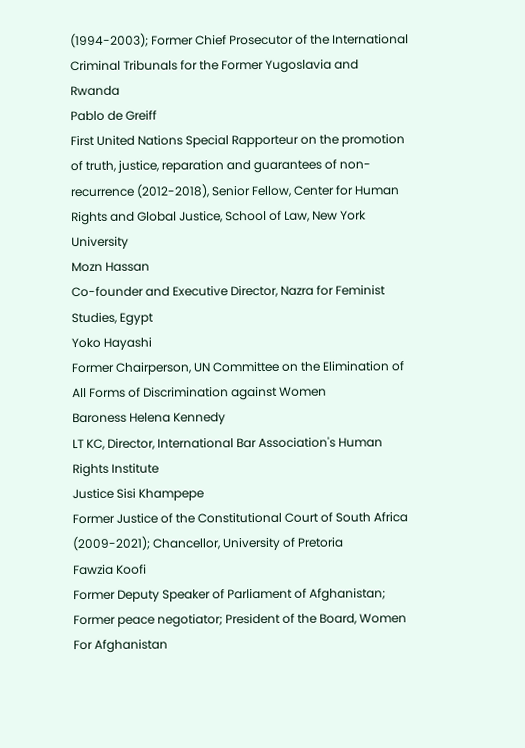(1994-2003); Former Chief Prosecutor of the International Criminal Tribunals for the Former Yugoslavia and Rwanda
Pablo de Greiff
First United Nations Special Rapporteur on the promotion of truth, justice, reparation and guarantees of non-recurrence (2012-2018), Senior Fellow, Center for Human Rights and Global Justice, School of Law, New York University
Mozn Hassan
Co-founder and Executive Director, Nazra for Feminist Studies, Egypt
Yoko Hayashi
Former Chairperson, UN Committee on the Elimination of All Forms of Discrimination against Women
Baroness Helena Kennedy
LT KC, Director, International Bar Association's Human Rights Institute
Justice Sisi Khampepe
Former Justice of the Constitutional Court of South Africa (2009-2021); Chancellor, University of Pretoria
Fawzia Koofi
Former Deputy Speaker of Parliament of Afghanistan; Former peace negotiator; President of the Board, Women For Afghanistan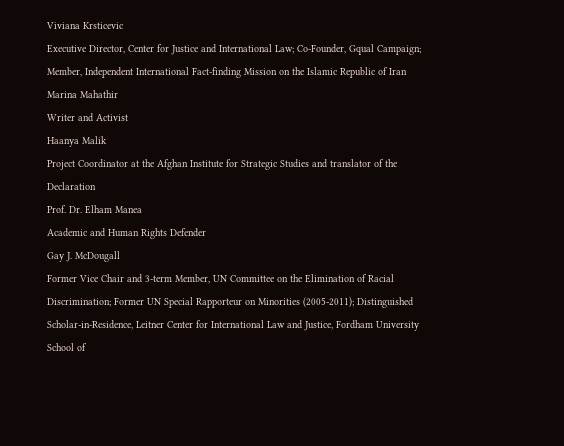Viviana Krsticevic
Executive Director, Center for Justice and International Law; Co-Founder, Gqual Campaign; Member, Independent International Fact-finding Mission on the Islamic Republic of Iran
Marina Mahathir
Writer and Activist
Haanya Malik
Project Coordinator at the Afghan Institute for Strategic Studies and translator of the Declaration
Prof. Dr. Elham Manea
Academic and Human Rights Defender
Gay J. McDougall
Former Vice Chair and 3-term Member, UN Committee on the Elimination of Racial Discrimination; Former UN Special Rapporteur on Minorities (2005-2011); Distinguished Scholar-in-Residence, Leitner Center for International Law and Justice, Fordham University School of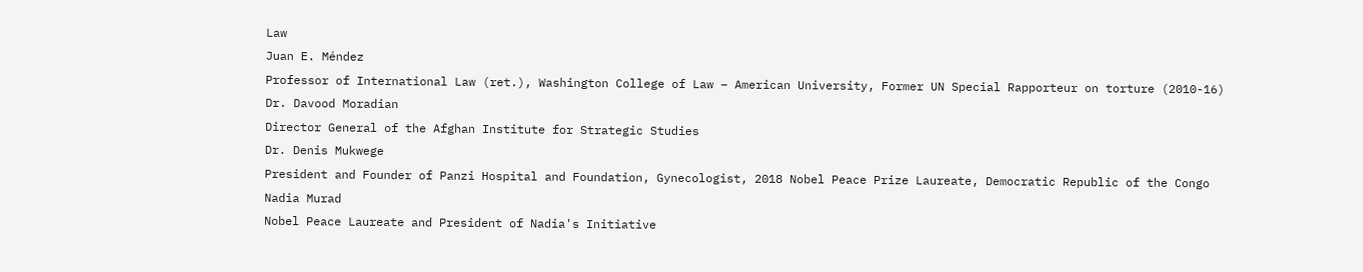Law
Juan E. Méndez
Professor of International Law (ret.), Washington College of Law – American University, Former UN Special Rapporteur on torture (2010-16)
Dr. Davood Moradian
Director General of the Afghan Institute for Strategic Studies
Dr. Denis Mukwege
President and Founder of Panzi Hospital and Foundation, Gynecologist, 2018 Nobel Peace Prize Laureate, Democratic Republic of the Congo
Nadia Murad
Nobel Peace Laureate and President of Nadia's Initiative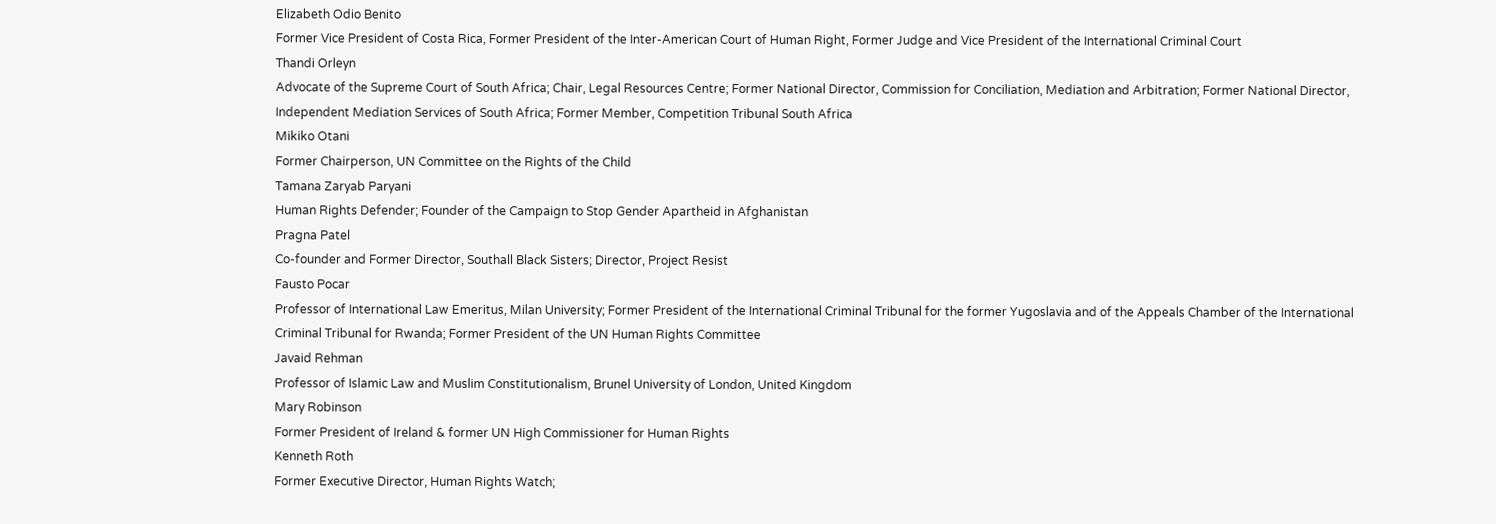Elizabeth Odio Benito
Former Vice President of Costa Rica, Former President of the Inter-American Court of Human Right, Former Judge and Vice President of the International Criminal Court
Thandi Orleyn
Advocate of the Supreme Court of South Africa; Chair, Legal Resources Centre; Former National Director, Commission for Conciliation, Mediation and Arbitration; Former National Director, Independent Mediation Services of South Africa; Former Member, Competition Tribunal South Africa
Mikiko Otani
Former Chairperson, UN Committee on the Rights of the Child
Tamana Zaryab Paryani
Human Rights Defender; Founder of the Campaign to Stop Gender Apartheid in Afghanistan
Pragna Patel
Co-founder and Former Director, Southall Black Sisters; Director, Project Resist
Fausto Pocar
Professor of International Law Emeritus, Milan University; Former President of the International Criminal Tribunal for the former Yugoslavia and of the Appeals Chamber of the International Criminal Tribunal for Rwanda; Former President of the UN Human Rights Committee
Javaid Rehman
Professor of Islamic Law and Muslim Constitutionalism, Brunel University of London, United Kingdom
Mary Robinson
Former President of Ireland & former UN High Commissioner for Human Rights
Kenneth Roth
Former Executive Director, Human Rights Watch;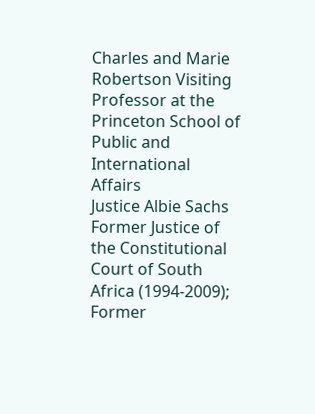Charles and Marie Robertson Visiting Professor at the Princeton School of Public and International Affairs
Justice Albie Sachs
Former Justice of the Constitutional Court of South Africa (1994-2009); Former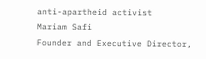anti-apartheid activist
Mariam Safi
Founder and Executive Director,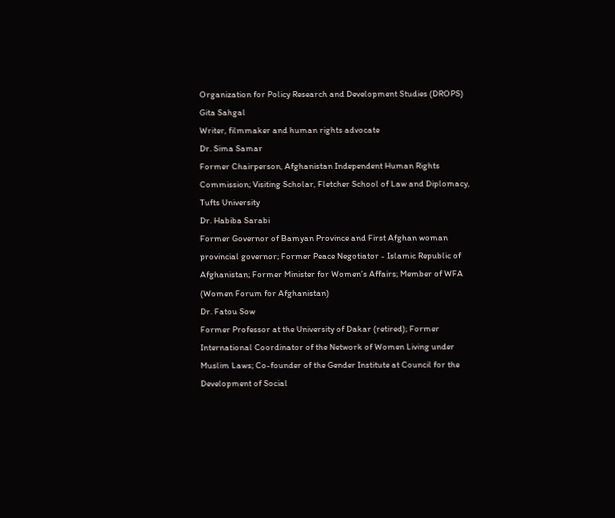Organization for Policy Research and Development Studies (DROPS)
Gita Sahgal
Writer, filmmaker and human rights advocate
Dr. Sima Samar
Former Chairperson, Afghanistan Independent Human Rights Commission; Visiting Scholar, Fletcher School of Law and Diplomacy, Tufts University
Dr. Habiba Sarabi
Former Governor of Bamyan Province and First Afghan woman provincial governor; Former Peace Negotiator - Islamic Republic of Afghanistan; Former Minister for Women’s Affairs; Member of WFA (Women Forum for Afghanistan)
Dr. Fatou Sow
Former Professor at the University of Dakar (retired); Former International Coordinator of the Network of Women Living under Muslim Laws; Co-founder of the Gender Institute at Council for the Development of Social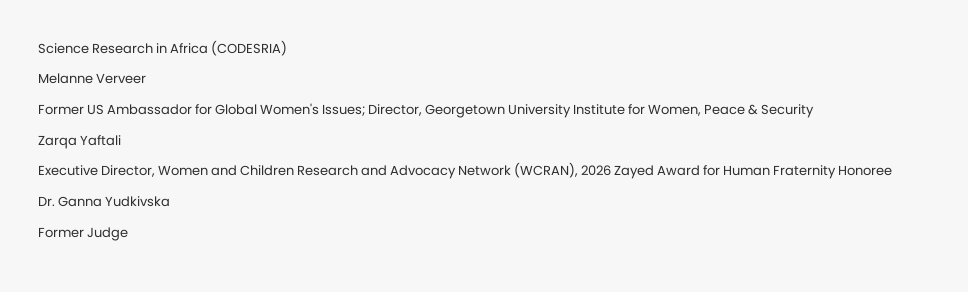Science Research in Africa (CODESRIA)
Melanne Verveer
Former US Ambassador for Global Women's Issues; Director, Georgetown University Institute for Women, Peace & Security
Zarqa Yaftali
Executive Director, Women and Children Research and Advocacy Network (WCRAN), 2026 Zayed Award for Human Fraternity Honoree
Dr. Ganna Yudkivska
Former Judge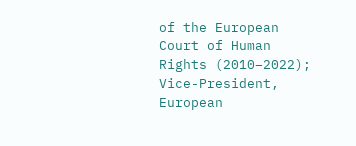of the European Court of Human Rights (2010–2022); Vice-President, European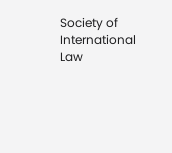Society of International Law